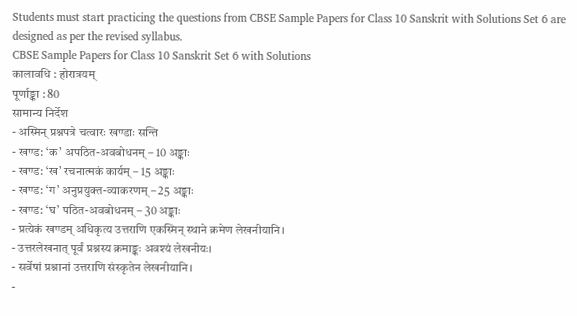Students must start practicing the questions from CBSE Sample Papers for Class 10 Sanskrit with Solutions Set 6 are designed as per the revised syllabus.
CBSE Sample Papers for Class 10 Sanskrit Set 6 with Solutions
कालावधि : होरात्रयम्
पूर्णाङ्का : 80
सामान्य निर्देश
- अस्मिन् प्रश्नपत्रे चत्वारः खण्डाः सन्ति
- खण्ड: ‘क’ अपठित-अवबोधनम् – 10 अङ्काः
- खण्ड: ‘ख’ रचनात्मकं कार्यम् – 15 अङ्काः
- खण्ड: ‘ग’ अनुप्रयुक्त-व्याकरणम् – 25 अङ्काः
- खण्ड: ‘घ’ पठित-अवबोधनम् – 30 अङ्काः
- प्रत्येकं खण्डम् अधिकृत्य उत्तराणि एकस्मिन् स्थाने क्रमेण लेखनीयानि।
- उत्तरलेखनात् पूर्वं प्रश्नस्य क्रमाङ्कः अवश्यं लेखनीयः।
- सर्वेषां प्रश्नानां उत्तराणि संस्कृतेन लेखनीयानि।
-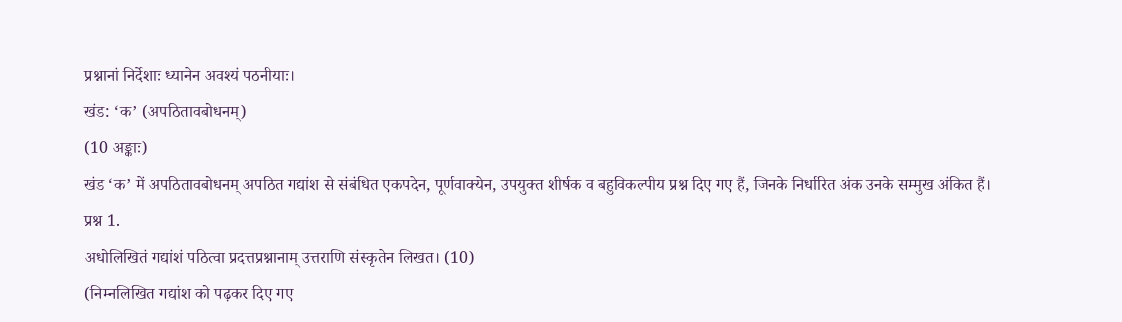प्रश्नानां निर्देशाः ध्यानेन अवश्यं पठनीयाः।
खंड: ‘क’ (अपठितावबोधनम्)
(10 अङ्काः)
खंड ‘क’ में अपठितावबोधनम् अपठित गद्यांश से संबंधित एकपदेन, पूर्णवाक्येन, उपयुक्त शीर्षक व बहुविकल्पीय प्रश्न दिए गए हैं, जिनके निर्धारित अंक उनके सम्मुख अंकित हैं।
प्रश्न 1.
अधोलिखितं गद्यांशं पठित्वा प्रदत्तप्रश्नानाम् उत्तराणि संस्कृतेन लिखत। (10)
(निम्नलिखित गद्यांश को पढ़कर दिए गए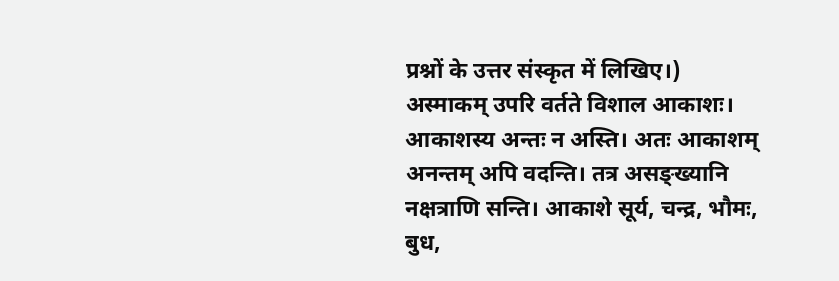प्रश्नों के उत्तर संस्कृत में लिखिए।)
अस्माकम् उपरि वर्तते विशाल आकाशः। आकाशस्य अन्तः न अस्ति। अतः आकाशम् अनन्तम् अपि वदन्ति। तत्र असङ्ख्यानि नक्षत्राणि सन्ति। आकाशे सूर्य, चन्द्र, भौमः, बुध,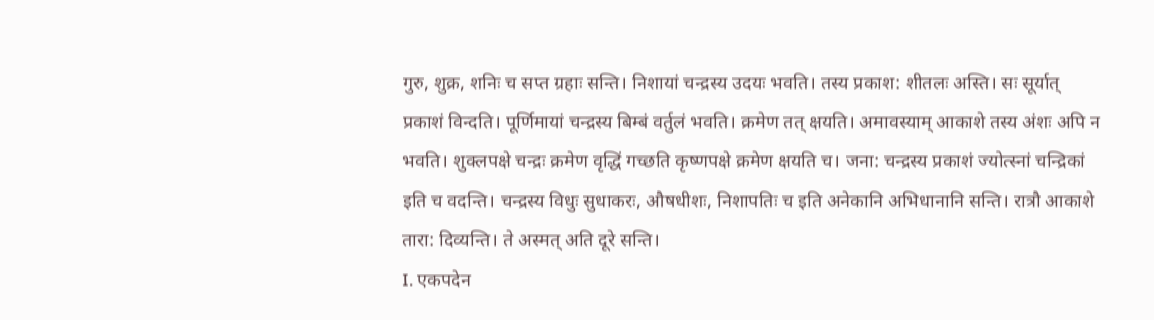गुरु, शुक्र, शनिः च सप्त ग्रहाः सन्ति। निशायां चन्द्रस्य उदयः भवति। तस्य प्रकाश: शीतलः अस्ति। सः सूर्यात् प्रकाशं विन्दति। पूर्णिमायां चन्द्रस्य बिम्बं वर्तुलं भवति। क्रमेण तत् क्षयति। अमावस्याम् आकाशे तस्य अंशः अपि न भवति। शुक्लपक्षे चन्द्रः क्रमेण वृद्धिं गच्छति कृष्णपक्षे क्रमेण क्षयति च। जना: चन्द्रस्य प्रकाशं ज्योत्स्नां चन्द्रिकां इति च वदन्ति। चन्द्रस्य विधुः सुधाकरः, औषधीशः, निशापतिः च इति अनेकानि अभिधानानि सन्ति। रात्रौ आकाशे तारा: दिव्यन्ति। ते अस्मत् अति दूरे सन्ति।
I. एकपदेन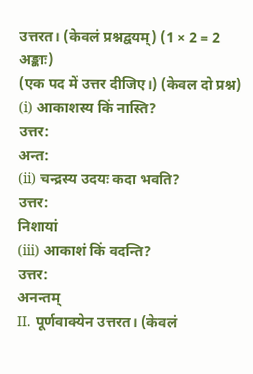उत्तरत। (केवलं प्रश्नद्वयम्) (1 × 2 = 2 अङ्काः)
(एक पद में उत्तर दीजिए।) (केवल दो प्रश्न)
(i) आकाशस्य किं नास्ति?
उत्तर:
अन्त:
(ii) चन्द्रस्य उदयः कदा भवति?
उत्तर:
निशायां
(iii) आकाशं किं वदन्ति?
उत्तर:
अनन्तम्
II. पूर्णवाक्येन उत्तरत। (केवलं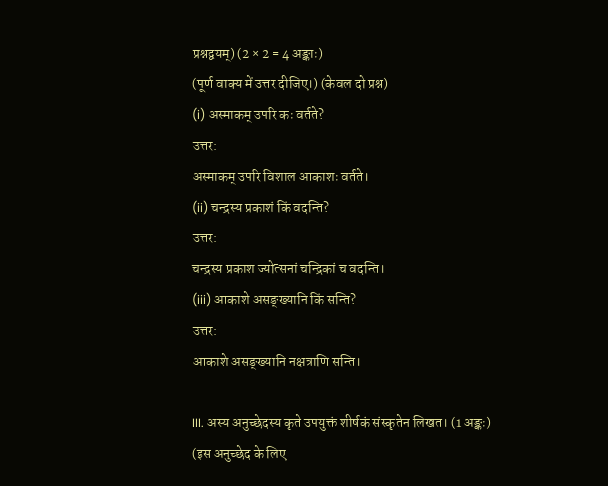प्रश्नद्वयम्) (2 × 2 = 4 अङ्काः)
(पूर्ण वाक्य में उत्तर दीजिए।) (केवल दो प्रश्न)
(i) अस्माकम् उपरि कः वर्तते?
उत्तर:
अस्माकम् उपरि विशाल आकाशः वर्तते।
(ii) चन्द्रस्य प्रकाशं किं वदन्ति?
उत्तर:
चन्द्रस्य प्रकाश ज्योत्सनां चन्द्रिकां च वदन्ति।
(iii) आकाशे असङ्ख्यानि किं सन्ति?
उत्तर:
आकाशे असङ्ख्यानि नक्षत्राणि सन्ति।

III. अस्य अनुच्छेदस्य कृते उपयुक्तं शीर्षकं संस्कृतेन लिखत। (1 अङ्कः)
(इस अनुच्छेद के लिए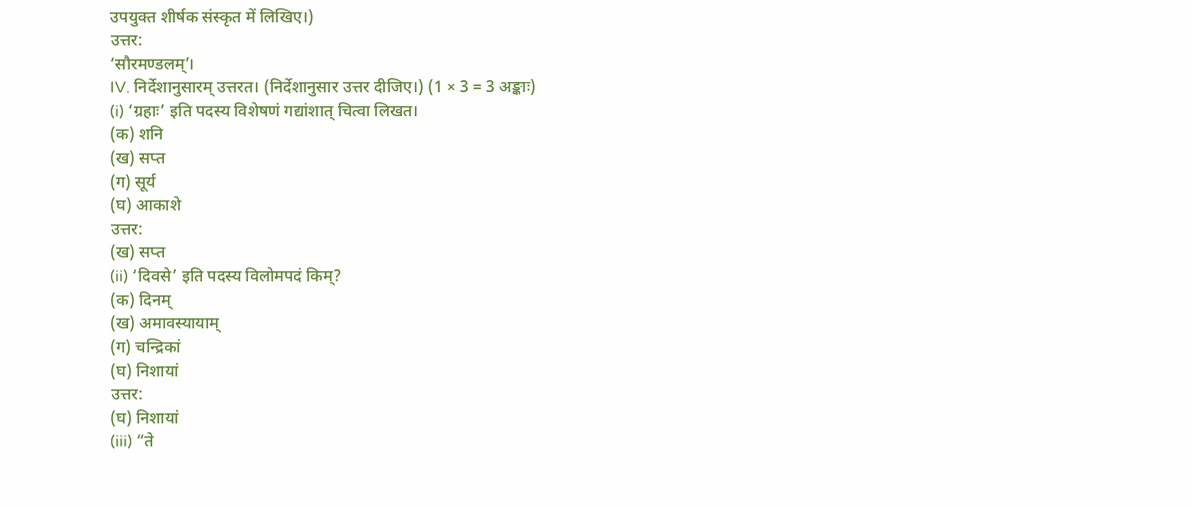उपयुक्त शीर्षक संस्कृत में लिखिए।)
उत्तर:
‘सौरमण्डलम्’।
IV. निर्देशानुसारम् उत्तरत। (निर्देशानुसार उत्तर दीजिए।) (1 × 3 = 3 अङ्काः)
(i) ‘ग्रहाः’ इति पदस्य विशेषणं गद्यांशात् चित्वा लिखत।
(क) शनि
(ख) सप्त
(ग) सूर्य
(घ) आकाशे
उत्तर:
(ख) सप्त
(ii) ‘दिवसे’ इति पदस्य विलोमपदं किम्?
(क) दिनम्
(ख) अमावस्यायाम्
(ग) चन्द्रिकां
(घ) निशायां
उत्तर:
(घ) निशायां
(iii) “ते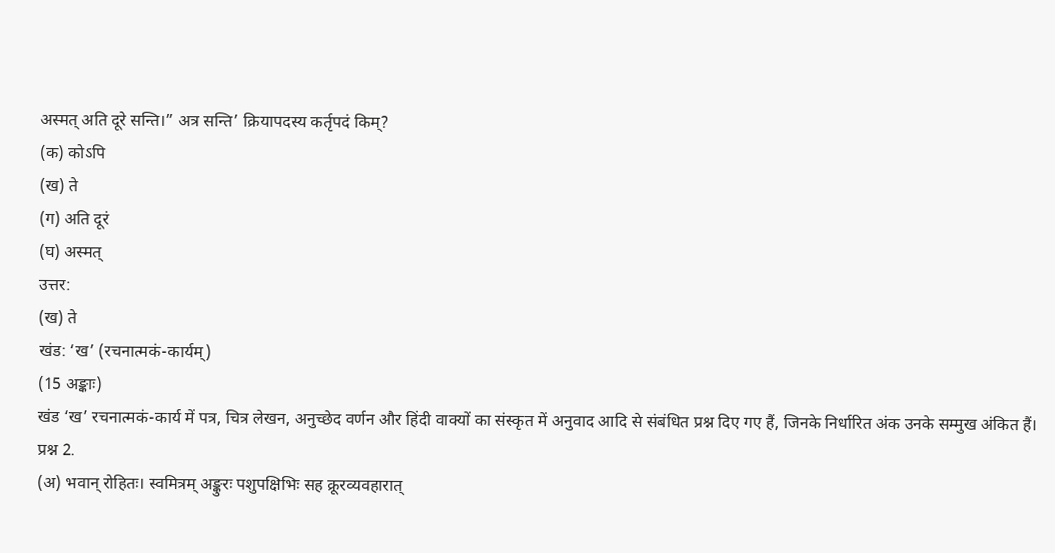अस्मत् अति दूरे सन्ति।” अत्र सन्ति’ क्रियापदस्य कर्तृपदं किम्?
(क) कोऽपि
(ख) ते
(ग) अति दूरं
(घ) अस्मत्
उत्तर:
(ख) ते
खंड: ‘ख’ (रचनात्मकं-कार्यम्)
(15 अङ्काः)
खंड ‘ख’ रचनात्मकं-कार्य में पत्र, चित्र लेखन, अनुच्छेद वर्णन और हिंदी वाक्यों का संस्कृत में अनुवाद आदि से संबंधित प्रश्न दिए गए हैं, जिनके निर्धारित अंक उनके सम्मुख अंकित हैं।
प्रश्न 2.
(अ) भवान् रोहितः। स्वमित्रम् अङ्कुरः पशुपक्षिभिः सह क्रूरव्यवहारात्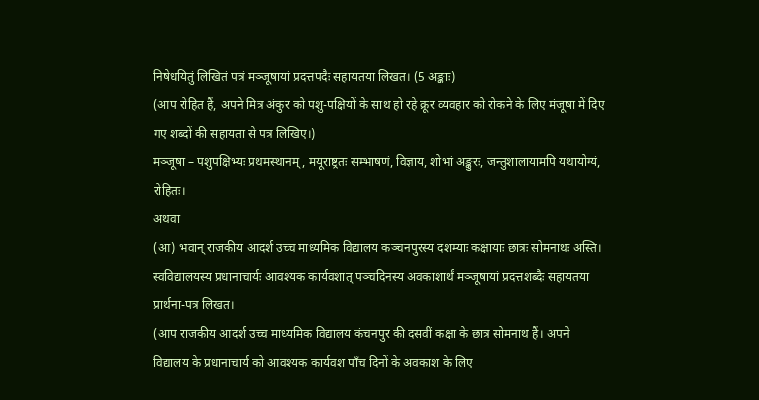निषेधयितुं लिखितं पत्रं मञ्जूषायां प्रदत्तपदैः सहायतया लिखत। (5 अङ्काः)
(आप रोहित हैं, अपने मित्र अंकुर को पशु-पक्षियों के साथ हो रहे क्रूर व्यवहार को रोकने के लिए मंजूषा में दिए गए शब्दों की सहायता से पत्र लिखिए।)
मञ्जूषा – पशुपक्षिभ्यः प्रथमस्थानम्, मयूराष्ट्रतः सम्भाषणं, विज्ञाय, शोभां अङ्कुरः, जन्तुशालायामपि यथायोग्यं, रोहितः।
अथवा
(आ) भवान् राजकीय आदर्श उच्च माध्यमिक विद्यालय कञ्चनपुरस्य दशम्याः कक्षायाः छात्रः सोमनाथः अस्ति। स्वविद्यालयस्य प्रधानाचार्यः आवश्यक कार्यवशात् पञ्चदिनस्य अवकाशार्थं मञ्जूषायां प्रदत्तशब्दैः सहायतया प्रार्थना-पत्र लिखत।
(आप राजकीय आदर्श उच्च माध्यमिक विद्यालय कंचनपुर की दसवीं कक्षा के छात्र सोमनाथ हैं। अपने विद्यालय के प्रधानाचार्य को आवश्यक कार्यवश पाँच दिनों के अवकाश के लिए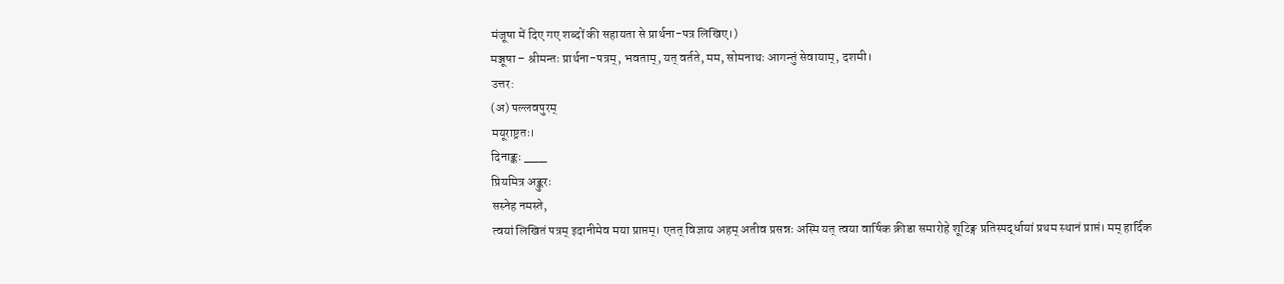मंजूषा में दिए गए शब्दों की सहायता से प्रार्थना-पत्र लिखिए।)
मञ्जूषा – श्रीमन्तः प्रार्थना-पत्रम्, भवताम्, यत् वर्तते, मम, सोमनाथः आगन्तुं सेवायाम्, दशमी।
उत्तर:
(अ) पल्लवपुरम्
मयूराष्ट्रतः।
दिनाङ्कः ___
प्रियमित्र अङ्कुरः
सस्नेह नमस्ते,
त्वयां लिखितं पत्रम् इदानीमेव मया प्राप्तम्। एतत् विज्ञाय अहम् अतीव प्रसन्नः अस्मि यत् त्वया वार्षिक क्रीडा समारोहे शूटिङ्ग प्रतिस्पर्द्धायां प्रथम स्थानं प्राप्तं। मम् हार्दिक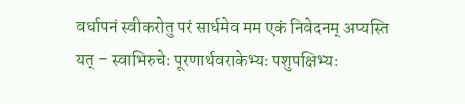वर्धापनं स्वीकरोतु परं सार्धमेव मम एकं निवेदनम् अप्यस्ति यत् – स्वाभिरुचेः पूरणार्थवराकेभ्यः पशुपक्षिभ्यः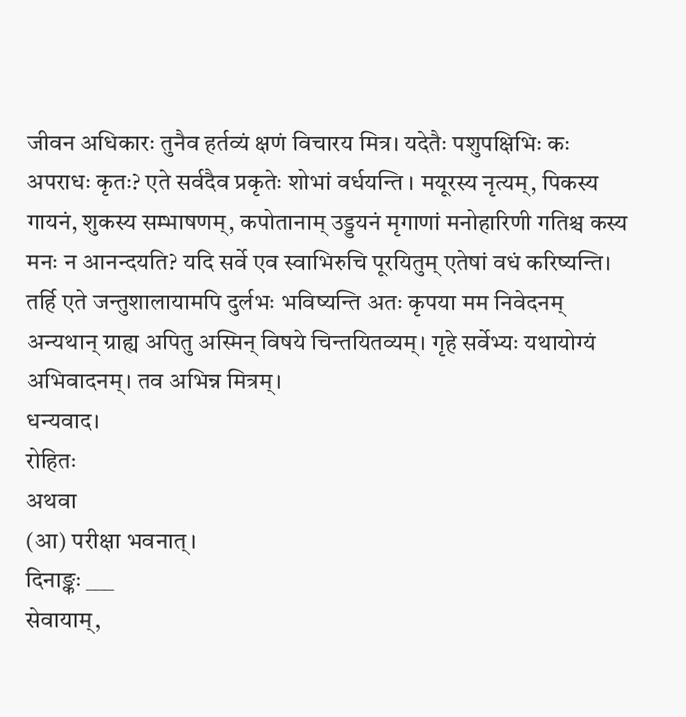जीवन अधिकारः तुनैव हर्तव्यं क्षणं विचारय मित्र। यदेतैः पशुपक्षिभिः कः अपराधः कृतः? एते सर्वदैव प्रकृतेः शोभां वर्धयन्ति । मयूरस्य नृत्यम्, पिकस्य गायनं, शुकस्य सम्भाषणम्, कपोतानाम् उड्डयनं मृगाणां मनोहारिणी गतिश्च कस्य मनः न आनन्दयति? यदि सर्वे एव स्वाभिरुचि पूरयितुम् एतेषां वधं करिष्यन्ति। तर्हि एते जन्तुशालायामपि दुर्लभः भविष्यन्ति अतः कृपया मम निवेदनम् अन्यथान् ग्राह्य अपितु अस्मिन् विषये चिन्तयितव्यम्। गृहे सर्वेभ्यः यथायोग्यं अभिवादनम्। तव अभिन्न मित्रम्।
धन्यवाद।
रोहितः
अथवा
(आ) परीक्षा भवनात्।
दिनाङ्कः ___
सेवायाम्,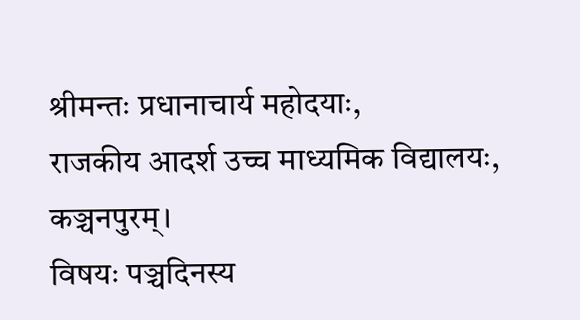श्रीमन्तः प्रधानाचार्य महोदयाः,
राजकीय आदर्श उच्च माध्यमिक विद्यालयः,
कञ्चनपुरम्।
विषयः पञ्चदिनस्य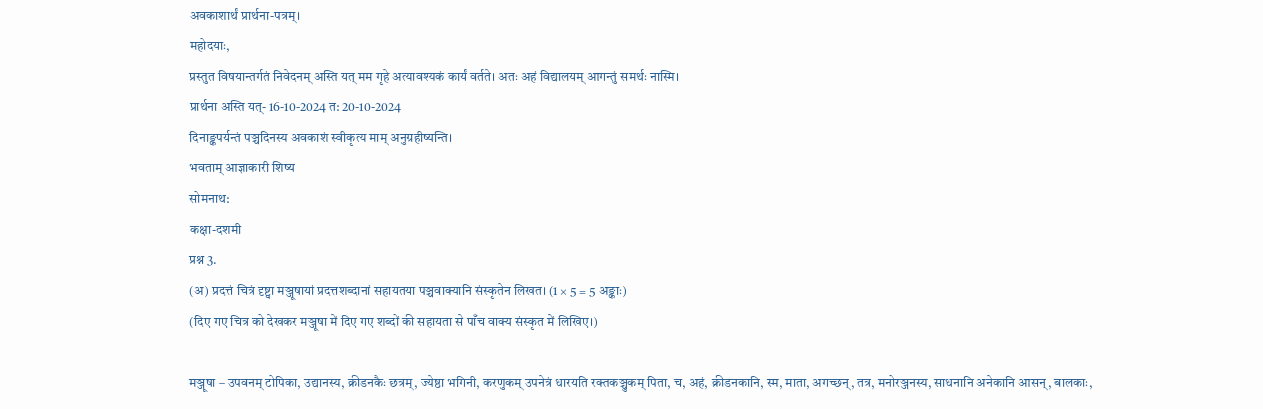अवकाशार्थं प्रार्थना-पत्रम्।
महोदयाः,
प्रस्तुत विषयान्तर्गतं निवेदनम् अस्ति यत् मम गृहे अत्यावश्यकं कार्यं वर्तते। अतः अहं विद्यालयम् आगन्तुं समर्थः नास्मि।
प्रार्थना अस्ति यत्- 16-10-2024 त: 20-10-2024
दिनाङ्कपर्यन्तं पञ्चदिनस्य अवकाशं स्वीकृत्य माम् अनुग्रहीष्यन्ति।
भवताम् आज्ञाकारी शिष्य
सोमनाथ:
कक्षा-दशमी
प्रश्न 3.
(अ) प्रदत्तं चित्रं दृष्ट्वा मञ्जूषायां प्रदत्तशब्दानां सहायतया पञ्चवाक्यानि संस्कृतेन लिखत। (1 × 5 = 5 अङ्काः)
(दिए गए चित्र को देखकर मञ्जूषा में दिए गए शब्दों की सहायता से पाँच वाक्य संस्कृत में लिखिए।)

मञ्जूषा – उपवनम् टोपिका, उद्यानस्य, क्रीडनकैः छत्रम्, ज्येष्ठा भगिनी, करणुकम् उपनेत्रं धारयति रक्तकञ्चुकम् पिता, च, अहं, क्रीडनकानि, स्म, माता, अगच्छन्, तत्र, मनोरञ्जनस्य, साधनानि अनेकानि आसन्, बालकाः,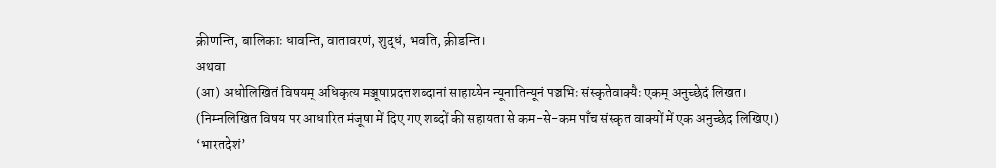क्रीणन्ति, बालिकाः धावन्ति, वातावरणं, शुद्धं, भवति, क्रीडन्ति।
अथवा
(आ) अधोलिखितं विषयम् अधिकृत्य मञ्जूषाप्रदत्तशब्दानां साहाय्येन न्यूनातिन्यूनं पञ्चभिः संस्कृतेवाक्यैः एकम् अनुच्छेदं लिखत।
(निम्नलिखित विषय पर आधारित मंजूषा में दिए गए शब्दों की सहायता से कम-से-कम पाँच संस्कृत वाक्यों में एक अनुच्छेद लिखिए।)
‘भारतदेशं’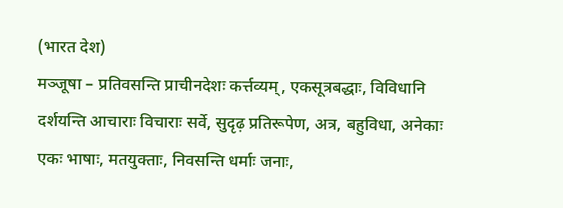(भारत देश)
मञ्जूषा – प्रतिवसन्ति प्राचीनदेशः कर्त्तव्यम्, एकसूत्रबद्धाः, विविधानि दर्शयन्ति आचाराः विचाराः सर्वे, सुदृढ़ प्रतिरूपेण, अत्र, बहुविधा, अनेकाः एकः भाषाः, मतयुक्ताः, निवसन्ति धर्माः जनाः,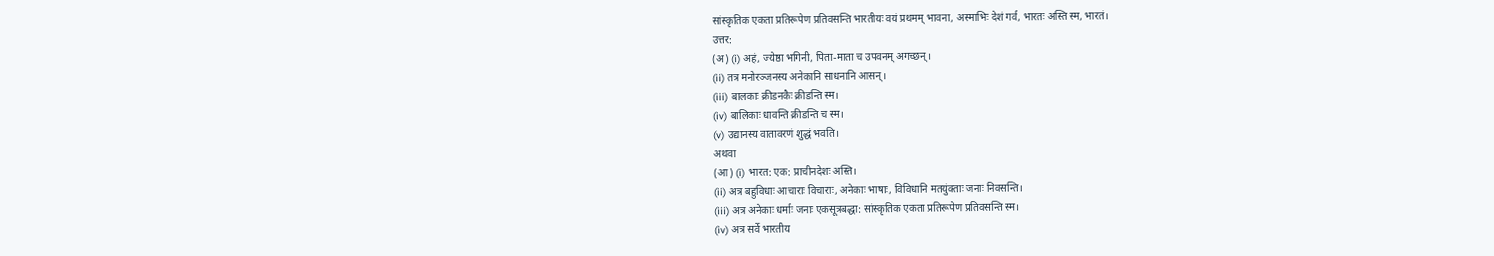सांस्कृतिक एकता प्रतिरूपेण प्रतिवसन्ति भारतीयः वयं प्रथमम् भावना, अस्माभिः देशं गर्व, भारतः अस्ति स्म, भारतं।
उत्तर:
(अ) (i) अहं, ज्येष्ठा भगिनी, पिता-माता च उपवनम् अगच्छन्।
(ii) तत्र मनोरञ्जनस्य अनेकानि साधनानि आसन्।
(iii) बालकाः क्रीडनकैः क्रीडन्ति स्म।
(iv) बालिकाः धावन्ति क्रीडन्ति च स्म।
(v) उद्यानस्य वातावरणं शुद्धं भवति।
अथवा
(आ) (i) भारत: एक: प्राचीनदेशः अस्ति।
(ii) अत्र बहुविधाः आचाराः विचाराः, अनेकाः भाषाः, विविधानि मतयुंक्ताः जनाः निवसन्ति।
(iii) अत्र अनेकाः धर्माः जनाः एकसूत्रबद्धा: सांस्कृतिक एकता प्रतिरूपेण प्रतिवसन्ति स्म।
(iv) अत्र सर्वे भारतीय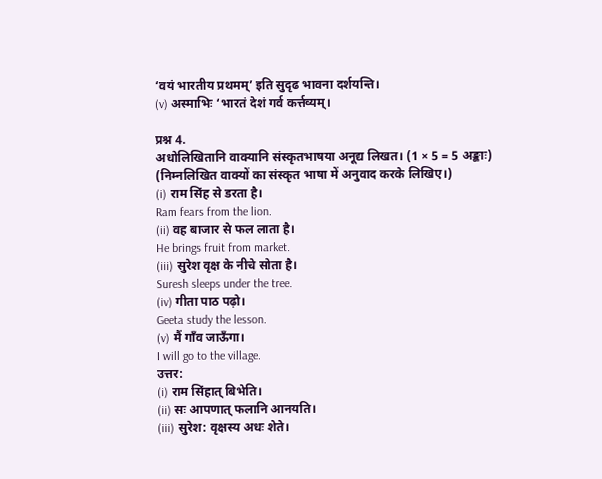‘वयं भारतीय प्रथमम्’ इति सुदृढ भावना दर्शयन्ति।
(v) अस्माभिः ‘भारतं देशं गर्व कर्त्तव्यम्।

प्रश्न 4.
अधोलिखितानि वाक्यानि संस्कृतभाषया अनूद्य लिखत। (1 × 5 = 5 अङ्काः)
(निम्नलिखित वाक्यों का संस्कृत भाषा में अनुवाद करके लिखिए।)
(i) राम सिंह से डरता है।
Ram fears from the lion.
(ii) वह बाजार से फल लाता है।
He brings fruit from market.
(iii) सुरेश वृक्ष के नीचे सोता है।
Suresh sleeps under the tree.
(iv) गीता पाठ पढ़ो।
Geeta study the lesson.
(v) मैं गाँव जाऊँगा।
I will go to the village.
उत्तर:
(i) राम सिंहात् बिभेति।
(ii) सः आपणात् फलानि आनयति।
(iii) सुरेश: वृक्षस्य अधः शेते।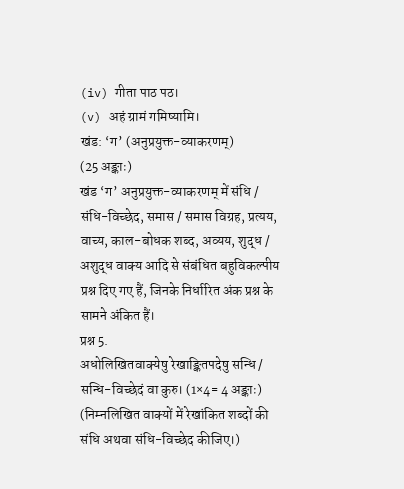(iv) गीता पाठ पठ।
(v) अहं ग्रामं गमिष्यामि।
खंड: ‘ग’ (अनुप्रयुक्त-व्याकरणम्)
(25 अङ्काः)
खंड ‘ग’ अनुप्रयुक्त-व्याकरणम् में संधि / संधि-विच्छेद, समास / समास विग्रह, प्रत्यय, वाच्य, काल-बोधक शब्द, अव्यय, शुद्ध / अशुद्ध वाक्य आदि से संबंधित बहुविकल्पीय प्रश्न दिए गए हैं, जिनके निर्धारित अंक प्रश्न के सामने अंकित हैं।
प्रश्न 5.
अधोलिखितवाक्येषु रेखाङ्कितपदेषु सन्धि / सन्धि-विच्छेदं वा कुरु। (1×4= 4 अङ्काः)
(निम्नलिखित वाक्यों में रेखांकित शब्दों की संधि अथवा संधि-विच्छेद कीजिए।)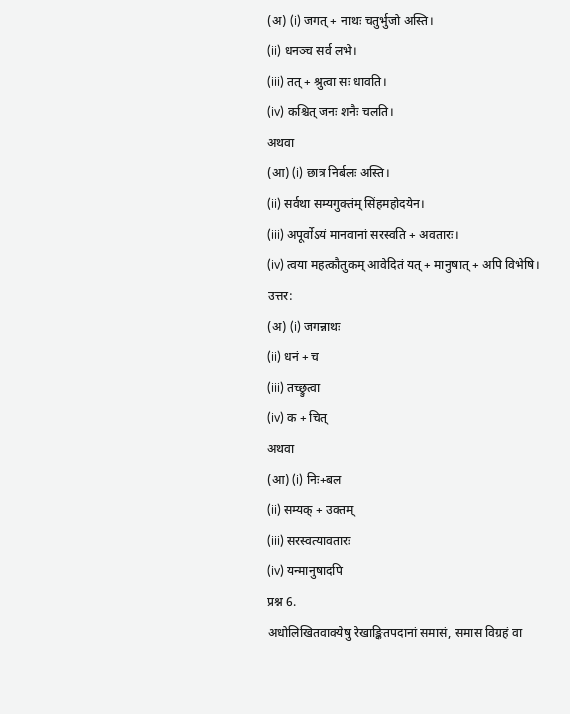(अ) (i) जगत् + नाथः चतुर्भुजो अस्ति।
(ii) धनञ्च सर्व लभे।
(iii) तत् + श्रुत्वा सः धावति।
(iv) कश्चित् जनः शनैः चलति।
अथवा
(आ) (i) छात्र निर्बलः अस्ति।
(ii) सर्वथा सम्यगुक्तंम् सिंहमहोदयेन।
(iii) अपूर्वोऽयं मानवानां सरस्वति + अवतारः।
(iv) त्वया महत्कौतुकम् आवेदितं यत् + मानुषात् + अपि विभेषि।
उत्तर:
(अ) (i) जगन्नाथः
(ii) धनं + च
(iii) तच्छ्रुत्वा
(iv) क + चित्
अथवा
(आ) (i) निः+बल
(ii) सम्यक् + उक्तम्
(iii) सरस्वत्यावतारः
(iv) यन्मानुषादपि
प्रश्न 6.
अधोलिखितवाक्येषु रेखाङ्कितपदानां समासं, समास विग्रहं वा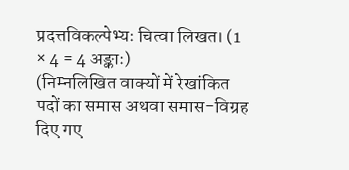प्रदत्तविकल्पेभ्यः चित्वा लिखत। (1 × 4 = 4 अङ्काः)
(निम्नलिखित वाक्यों में रेखांकित पदों का समास अथवा समास-विग्रह दिए गए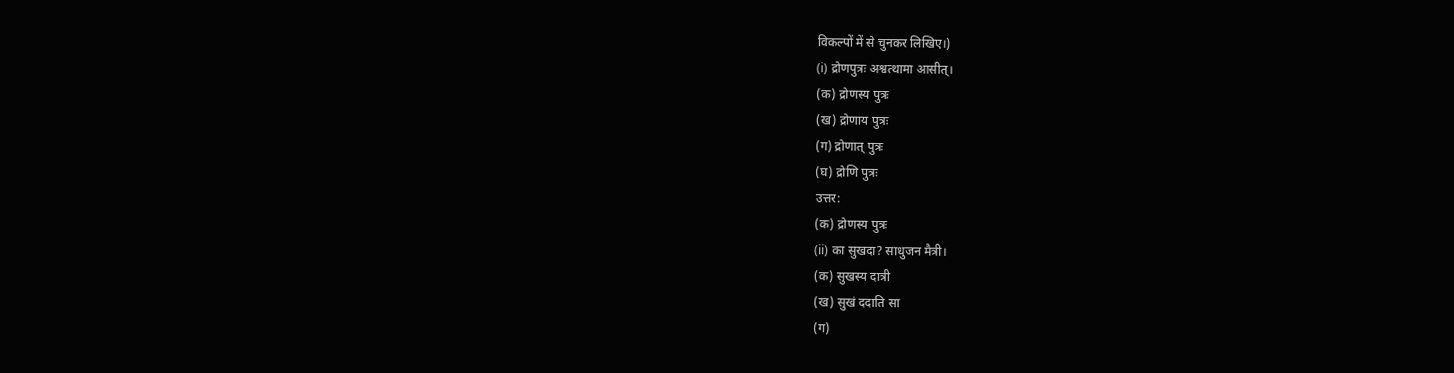विकल्पों में से चुनकर लिखिए।)
(i) द्रोणपुत्रः अश्वत्थामा आसीत्।
(क) द्रोणस्य पुत्रः
(ख) द्रोणाय पुत्रः
(ग) द्रोणात् पुत्रः
(घ) द्रोणि पुत्रः
उत्तर:
(क) द्रोणस्य पुत्रः
(ii) का सुखदा? साधुजन मैत्री।
(क) सुखस्य दात्री
(ख) सुखं ददाति सा
(ग)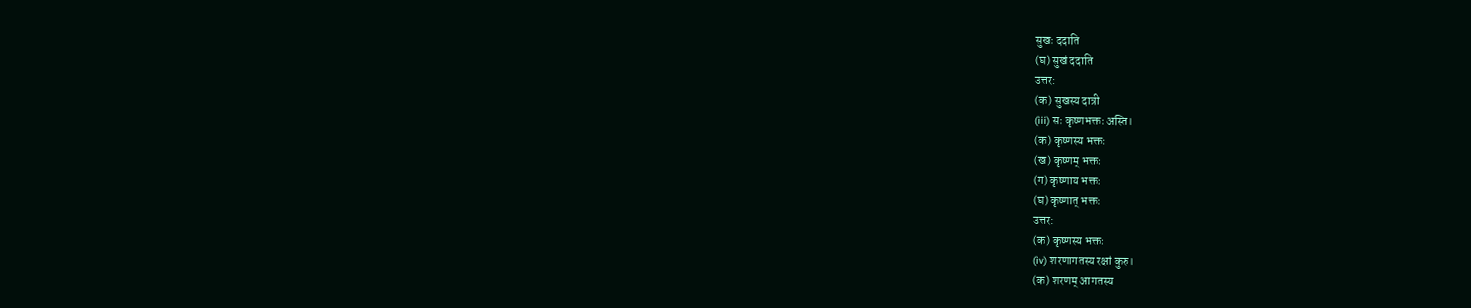सुखः ददाति
(घ) सुखं ददाति
उत्तर:
(क) सुखस्य दात्री
(iii) सः कृष्णभक्तः अस्ति।
(क) कृष्णस्य भक्तः
(ख) कृष्णम् भक्तः
(ग) कृष्णाय भक्तः
(घ) कृष्णात् भक्तः
उत्तर:
(क) कृष्णस्य भक्तः
(iv) शरणागतस्य रक्षां कुरु।
(क) शरणम् आगतस्य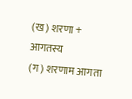(ख) शरणा + आगतस्य
(ग) शरणाम आगता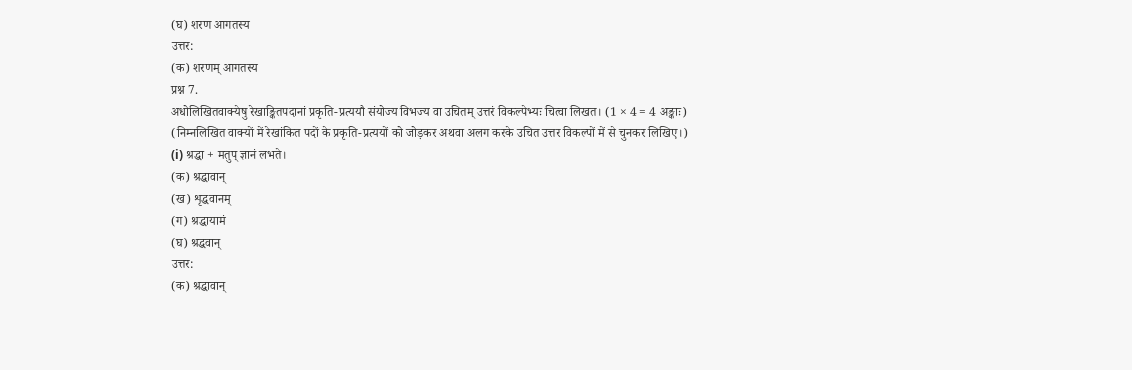(घ) शरण आगतस्य
उत्तर:
(क) शरणम् आगतस्य
प्रश्न 7.
अधोलिखितवाक्येषु रेखाङ्कितपदानां प्रकृति-प्रत्ययौ संयोज्य विभज्य वा उचितम् उत्तरं विकल्पेभ्यः चित्वा लिखत। (1 × 4 = 4 अङ्काः)
(निम्नलिखित वाक्यों में रेखांकित पदों के प्रकृति-प्रत्ययों को जोड़कर अथवा अलग करके उचित उत्तर विकल्पों में से चुनकर लिखिए।)
(i) श्रद्धा + मतुप् ज्ञानं लभते।
(क) श्रद्धावान्
(ख) शृद्धवानम्
(ग) श्रद्धायामं
(घ) श्रद्धवान्
उत्तर:
(क) श्रद्धावान्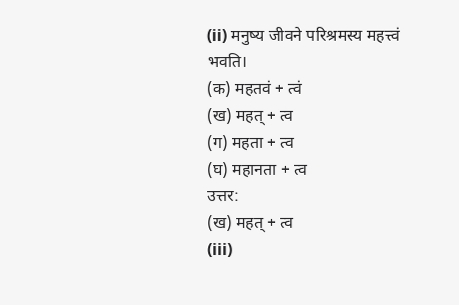(ii) मनुष्य जीवने परिश्रमस्य महत्त्वं भवति।
(क) महतवं + त्वं
(ख) महत् + त्व
(ग) महता + त्व
(घ) महानता + त्व
उत्तर:
(ख) महत् + त्व
(iii)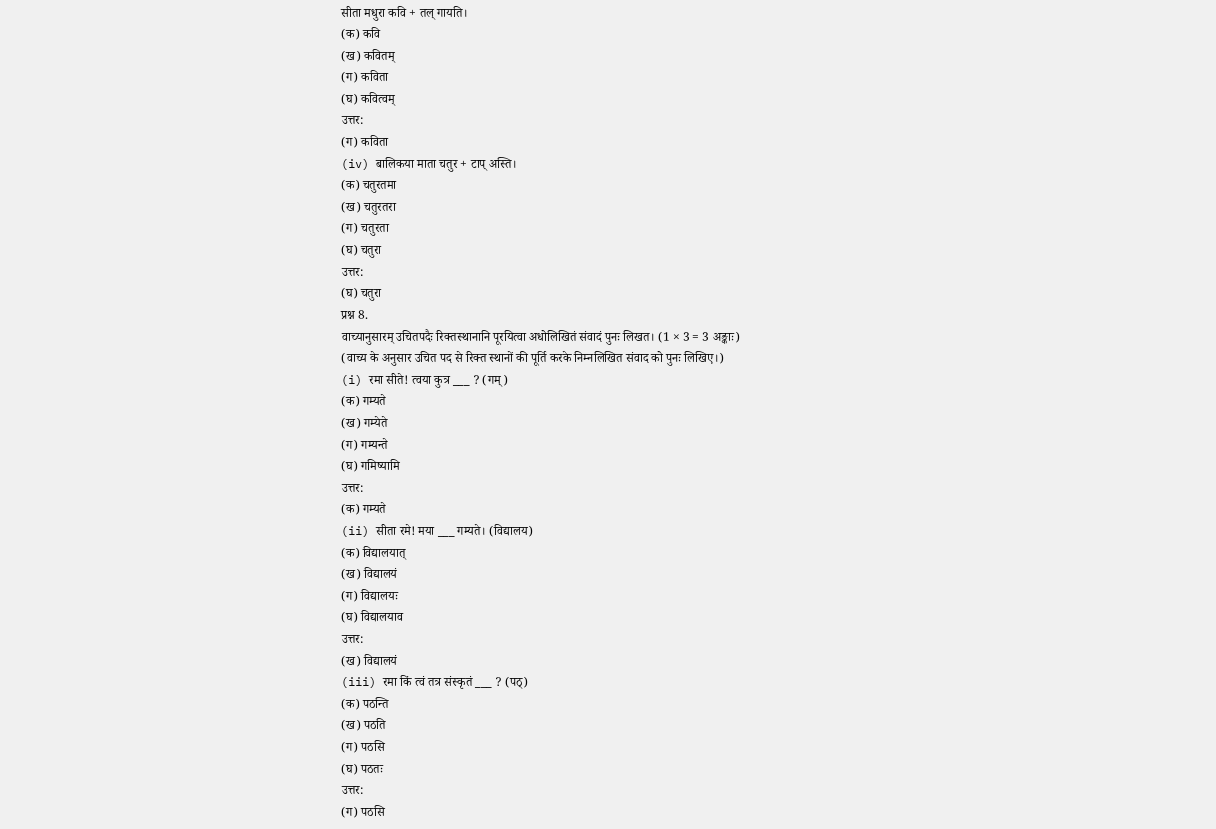सीता मधुरा कवि + तल् गायति।
(क) कवि
(ख) कवितम्
(ग) कविता
(घ) कवित्वम्
उत्तर:
(ग) कविता
(iv) बालिकया माता चतुर + टाप् अस्ति।
(क) चतुरतमा
(ख) चतुरतरा
(ग) चतुरता
(घ) चतुरा
उत्तर:
(घ) चतुरा
प्रश्न 8.
वाच्यानुसारम् उचितपदैः रिक्तस्थानानि पूरयित्वा अधोलिखितं संवादं पुनः लिखत। (1 × 3 = 3 अङ्काः)
(वाच्य के अनुसार उचित पद से रिक्त स्थानों की पूर्ति करके निम्नलिखित संवाद को पुनः लिखिए।)
(i) रमा सीते! त्वया कुत्र ___ ? (गम्)
(क) गम्यते
(ख) गम्येते
(ग) गम्यन्ते
(घ) गमिष्यामि
उत्तर:
(क) गम्यते
(ii) सीता रमे! मया ___ गम्यते। (विद्यालय)
(क) विद्यालयात्
(ख) विद्यालयं
(ग) विद्यालयः
(घ) विद्यालयाव
उत्तर:
(ख) विद्यालयं
(iii) रमा किं त्वं तत्र संस्कृतं ___ ? (पठ्)
(क) पठन्ति
(ख) पठति
(ग) पठसि
(घ) पठतः
उत्तर:
(ग) पठसि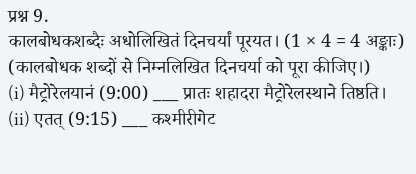प्रश्न 9.
कालबोधकशब्दैः अधोलिखितं दिनचर्यां पूरयत। (1 × 4 = 4 अङ्काः)
(कालबोधक शब्दों से निम्नलिखित दिनचर्या को पूरा कीजिए।)
(i) मैट्रोरेलयानं (9:00) ___ प्रातः शहादरा मैट्रोरेलस्थाने तिष्ठति।
(ii) एतत् (9:15) ___ कश्मीरीगेट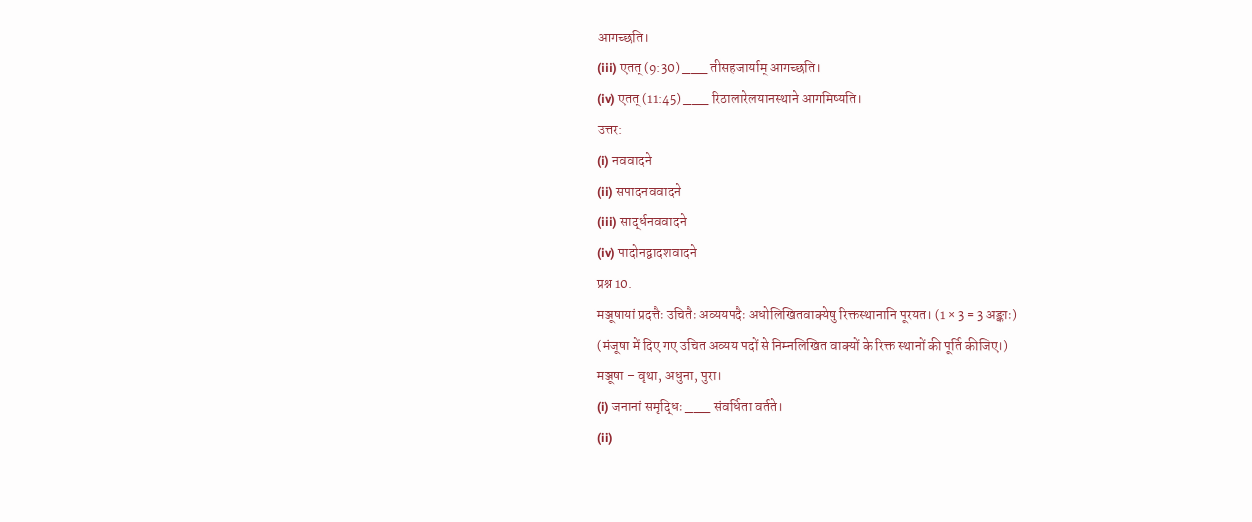आगच्छति।
(iii) एतत् (9:30) ___ तीसहजार्याम् आगच्छति।
(iv) एतत् (11:45) ___ रिठालारेलयानस्थाने आगमिष्यति।
उत्तर:
(i) नववादने
(ii) सपादनववादने
(iii) सार्द्धनववादने
(iv) पादोनद्वादशवादने
प्रश्न 10.
मञ्जूषायां प्रदत्तैः उचितैः अव्ययपदैः अधोलिखितवाक्येषु रिक्तस्थानानि पूरयत। (1 × 3 = 3 अङ्काः)
(मंजूषा में दिए गए उचित अव्यय पदों से निम्नलिखित वाक्यों के रिक्त स्थानों की पूर्ति कीजिए।)
मञ्जूषा – वृथा, अधुना, पुरा।
(i) जनानां समृद्धिः ___ संवर्धिता वर्तते।
(ii)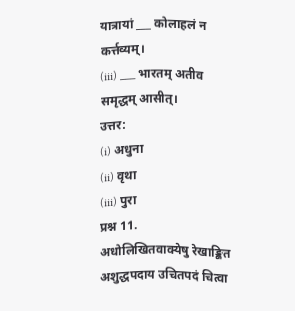यात्रायां ___ कोलाहलं न कर्त्तव्यम्।
(iii) ___ भारतम् अतीव समृद्धम् आसीत्।
उत्तर:
(i) अधुना
(ii) वृथा
(iii) पुरा
प्रश्न 11.
अधोलिखितवाक्येषु रेखाङ्कित अशुद्धपदाय उचितपदं चित्वा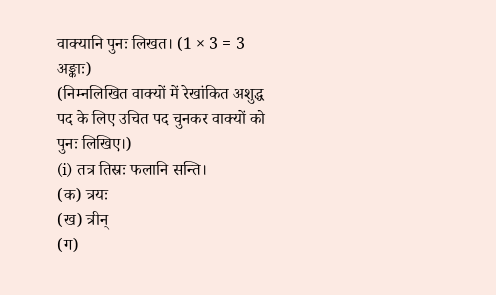वाक्यानि पुनः लिखत। (1 × 3 = 3 अङ्काः)
(निम्नलिखित वाक्यों में रेखांकित अशुद्ध पद के लिए उचित पद चुनकर वाक्यों को पुनः लिखिए।)
(i) तत्र तिस्रः फलानि सन्ति।
(क) त्रयः
(ख) त्रीन्
(ग)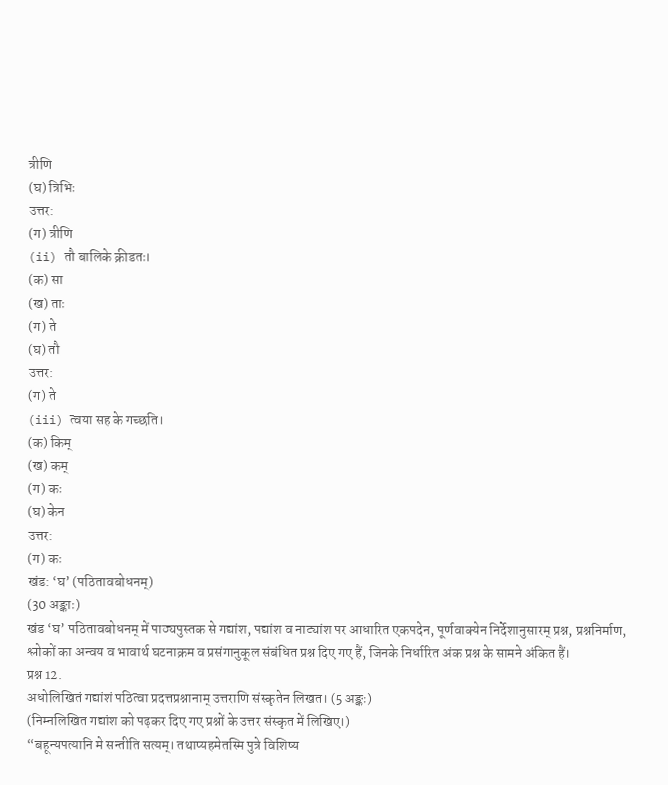त्रीणि
(घ) त्रिभिः
उत्तर:
(ग) त्रीणि
(ii) तौ बालिके क्रीडतः।
(क) सा
(ख) ताः
(ग) ते
(घ) तौ
उत्तर:
(ग) ते
(iii) त्वया सह के गच्छति।
(क) किम्
(ख) कम्
(ग) कः
(घ) केन
उत्तर:
(ग) कः
खंड: ‘घ’ (पठितावबोधनम्)
(30 अङ्काः)
खंड ‘घ’ पठितावबोधनम् में पाठ्यपुस्तक से गद्यांश, पद्यांश व नाट्यांश पर आधारित एकपदेन, पूर्णवाक्येन निर्देशानुसारम् प्रश्न, प्रश्ननिर्माण, श्लोकों का अन्वय व भावार्थ घटनाक्रम व प्रसंगानुकूल संबंधित प्रश्न दिए गए हैं, जिनके निर्धारित अंक प्रश्न के सामने अंकित हैं।
प्रश्न 12.
अधोलिखितं गद्यांशं पठित्वा प्रदत्तप्रश्नानाम् उत्तराणि संस्कृतेन लिखत। (5 अङ्कः)
(निम्नलिखित गद्यांश को पढ़कर दिए गए प्रश्नों के उत्तर संस्कृत में लिखिए।)
“बहून्यपत्यानि मे सन्तीति सत्यम्। तथाप्यहमेतस्मि पुत्रे विशिष्य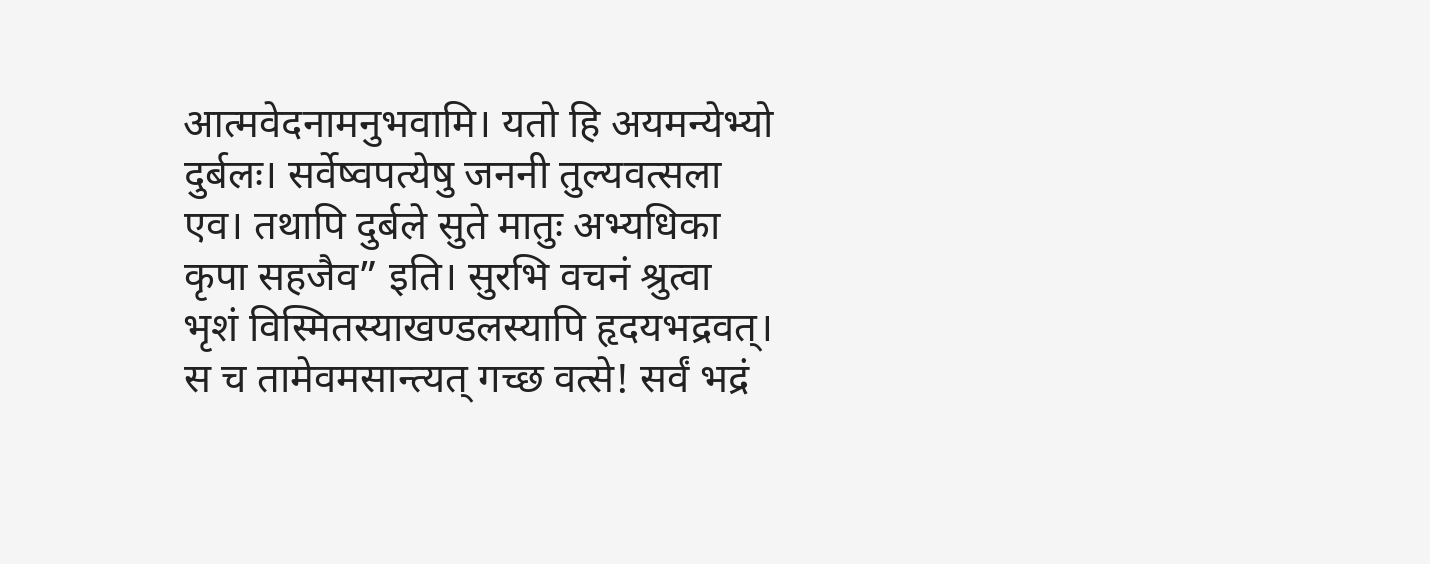आत्मवेदनामनुभवामि। यतो हि अयमन्येभ्यो दुर्बलः। सर्वेष्वपत्येषु जननी तुल्यवत्सला एव। तथापि दुर्बले सुते मातुः अभ्यधिका कृपा सहजैव” इति। सुरभि वचनं श्रुत्वा भृशं विस्मितस्याखण्डलस्यापि हृदयभद्रवत्। स च तामेवमसान्त्यत् गच्छ वत्से! सर्वं भद्रं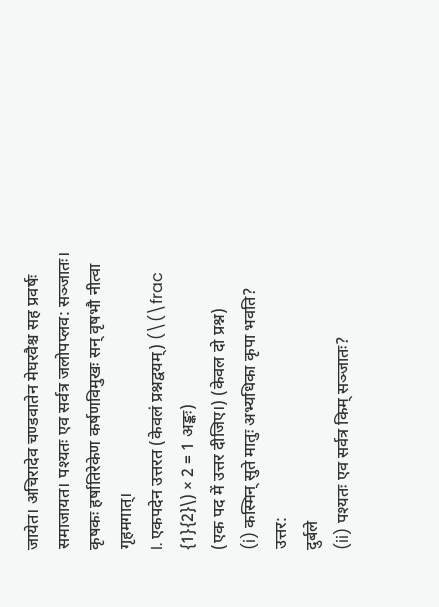जायेत। अचिरादेव चण्डवातेन मेघरवैश्च सह प्रवर्षः समाजायत। पश्यतः एव सर्वत्र जलोपप्लव: सञ्जातः। कृषकः हर्षातिरेकेण कर्षणविमुखः सन् वृषभौ नीत्वा गृहमगात्।
I. एकपदेन उत्तरत (केवलं प्रश्नद्वयम्) (\(\frac {1}{2}\) × 2 = 1 अङ्कः)
(एक पद में उत्तर दीजिए।) (केवल दो प्रश्न)
(i) कस्मिन् सुते मातुः अभ्यधिका कृपा भवति?
उत्तर:
दुर्बले
(ii) पश्यतः एव सर्वत्र किम् सञ्जातः?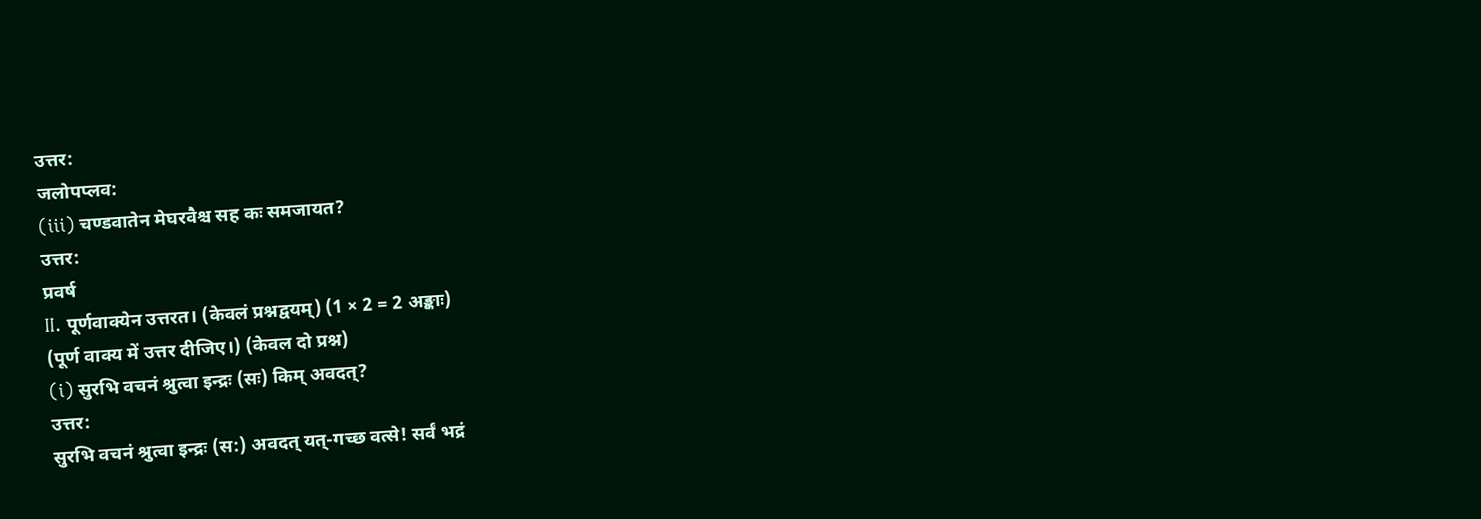उत्तर:
जलोपप्लव:
(iii) चण्डवातेन मेघरवैश्च सह कः समजायत?
उत्तर:
प्रवर्ष
II. पूर्णवाक्येन उत्तरत। (केवलं प्रश्नद्वयम्) (1 × 2 = 2 अङ्काः)
(पूर्ण वाक्य में उत्तर दीजिए।) (केवल दो प्रश्न)
(i) सुरभि वचनं श्रुत्वा इन्द्रः (सः) किम् अवदत्?
उत्तर:
सुरभि वचनं श्रुत्वा इन्द्रः (स:) अवदत् यत्-गच्छ वत्से! सर्वं भद्रं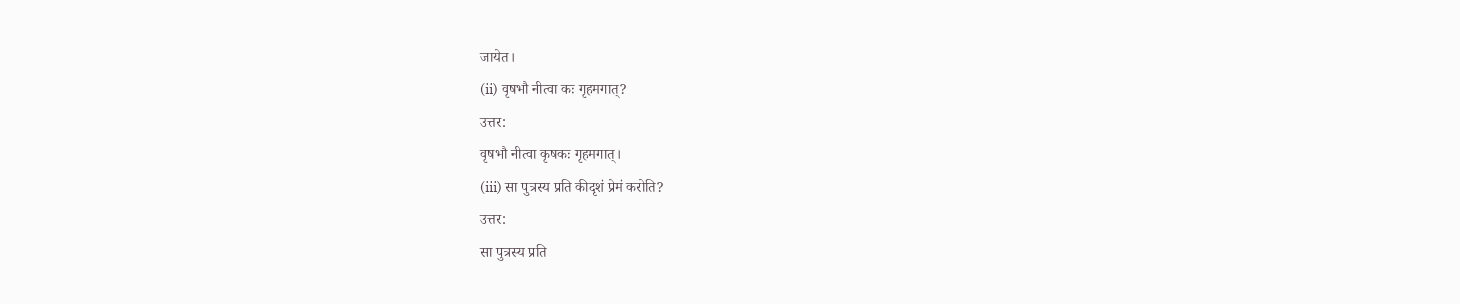जायेत।
(ii) वृषभौ नीत्वा कः गृहमगात्?
उत्तर:
वृषभौ नीत्वा कृषकः गृहमगात्।
(iii) सा पुत्रस्य प्रति कीदृशं प्रेमं करोति?
उत्तर:
सा पुत्रस्य प्रति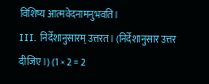विशिष्य आत्मवेदनामनुभवति।
III. निर्देशानुसारम् उत्तरत। (निर्देशानुसार उत्तर दीजिए।) (1 × 2 = 2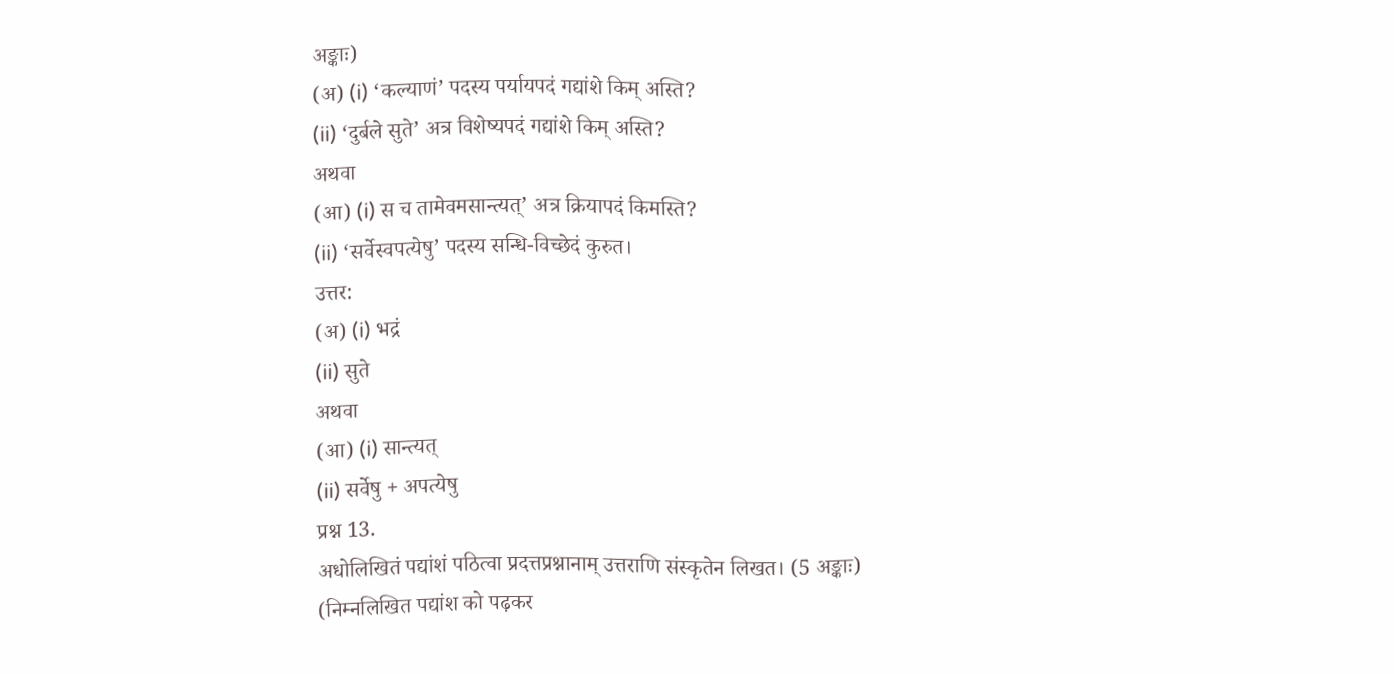अङ्काः)
(अ) (i) ‘कल्याणं’ पदस्य पर्यायपदं गद्यांशे किम् अस्ति?
(ii) ‘दुर्बले सुते’ अत्र विशेष्यपदं गद्यांशे किम् अस्ति?
अथवा
(आ) (i) स च तामेवमसान्त्यत्’ अत्र क्रियापदं किमस्ति?
(ii) ‘सर्वेस्वपत्येषु’ पदस्य सन्धि-विच्छेदं कुरुत।
उत्तर:
(अ) (i) भद्रं
(ii) सुते
अथवा
(आ) (i) सान्त्यत्
(ii) सर्वेषु + अपत्येषु
प्रश्न 13.
अधोलिखितं पद्यांशं पठित्वा प्रदत्तप्रश्नानाम् उत्तराणि संस्कृतेन लिखत। (5 अङ्काः)
(निम्नलिखित पद्यांश को पढ़कर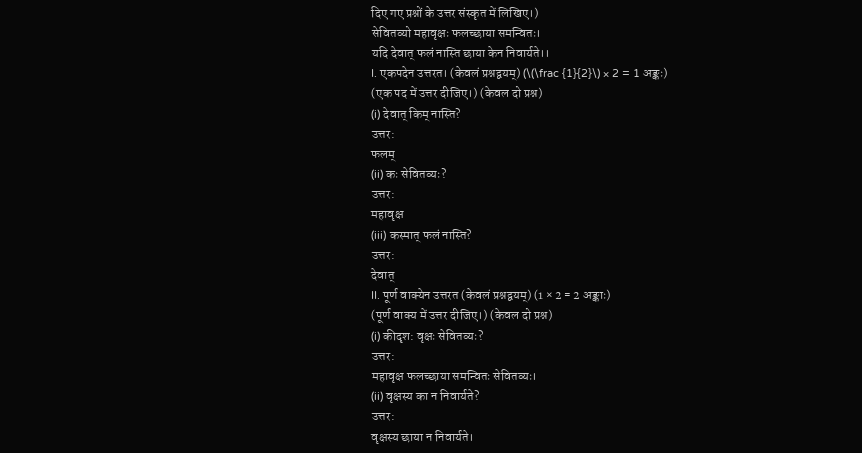दिए गए प्रश्नों के उत्तर संस्कृत में लिखिए।)
सेवितव्यो महावृक्षः फलच्छाया समन्वितः।
यदि देवात् फलं नास्ति छाया केन निवार्यते।।
I. एकपदेन उत्तरत। (केवलं प्रश्नद्वयम्) (\(\frac {1}{2}\) × 2 = 1 अङ्कः)
(एक पद में उत्तर दीजिए।) (केवल दो प्रश्न)
(i) देवात् किम् नास्ति?
उत्तर:
फलम्
(ii) कः सेवितव्यः?
उत्तर:
महावृक्ष
(iii) कस्मात् फलं नास्ति?
उत्तर:
देवात्
II. पूर्ण वाक्येन उत्तरत (केवलं प्रश्नद्वयम्) (1 × 2 = 2 अङ्काः)
(पूर्ण वाक्य में उत्तर दीजिए।) (केवल दो प्रश्न)
(i) कीदृश: वृक्षः सेवितव्यः?
उत्तर:
महावृक्ष फलच्छाया समन्वितः सेवितव्यः।
(ii) वृक्षस्य का न निवार्यते?
उत्तर:
वृक्षस्य छाया न निवार्यते।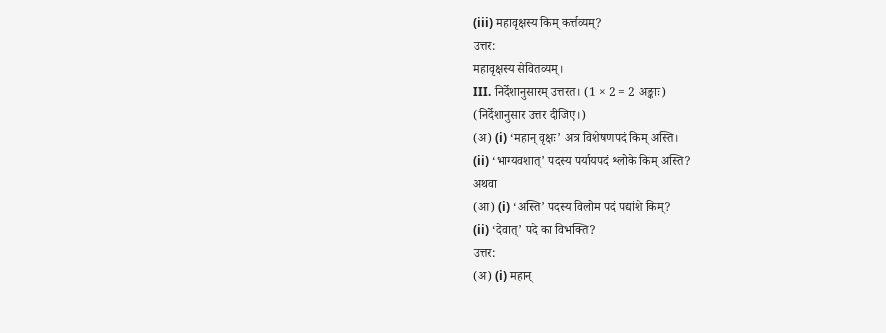(iii) महावृक्षस्य किम् कर्त्तव्यम्?
उत्तर:
महावृक्षस्य सेवितव्यम्।
III. निर्देशानुसारम् उत्तरत। (1 × 2 = 2 अङ्काः)
(निर्देशानुसार उत्तर दीजिए।)
(अ) (i) ‘महान् वृक्षः’ अत्र विशेषणपदं किम् अस्ति।
(ii) ‘भाग्यवशात्’ पदस्य पर्यायपदं श्लोके किम् अस्ति?
अथवा
(आ) (i) ‘अस्ति’ पदस्य विलोम पदं पद्यांशे किम्?
(ii) ‘देवात्’ पदे का विभक्ति?
उत्तर:
(अ) (i) महान्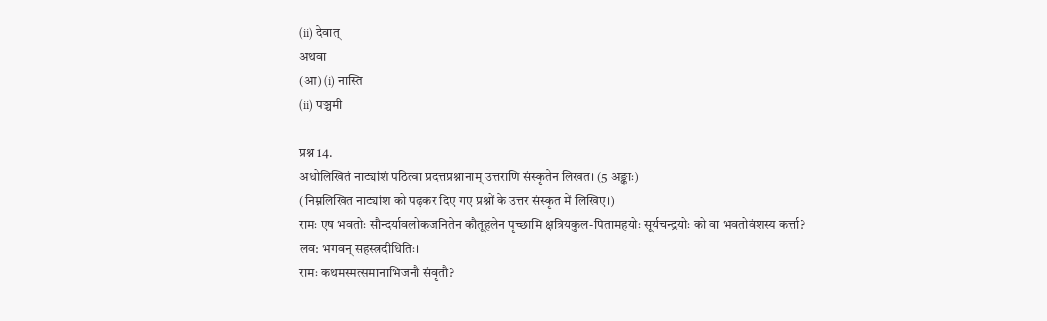(ii) देवात्
अथवा
(आ) (i) नास्ति
(ii) पञ्चमी

प्रश्न 14.
अधोलिखितं नाट्यांशं पठित्वा प्रदत्तप्रश्नानाम् उत्तराणि संस्कृतेन लिखत। (5 अङ्काः)
(निम्नलिखित नाट्यांश को पढ़कर दिए गए प्रश्नों के उत्तर संस्कृत में लिखिए।)
रामः एष भवतोः सौन्दर्यावलोकजनितेन कौतूहलेन पृच्छामि क्षत्रियकुल-पितामहयोः सूर्यचन्द्रयोः को वा भवतोवंशस्य कर्त्ता?
लव: भगवन् सहस्त्रदीधितिः।
रामः कथमस्मत्समानाभिजनौ संवृतौ?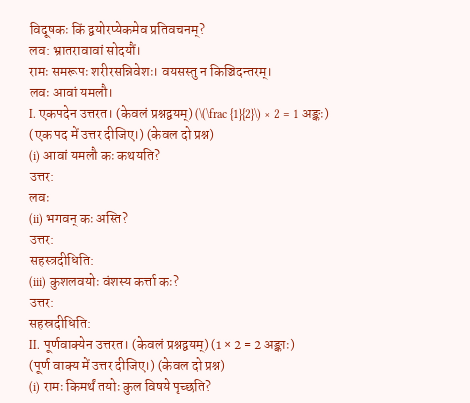विदूषकः किं द्वयोरप्येकमेव प्रतिवचनम्?
लव: भ्रातरावावां सोदयौं।
रामः समरूपः शरीरसन्निवेशः। वयसस्तु न किञ्चिदन्तरम्।
लवः आवां यमलौ।
I. एकपदेन उत्तरत। (केवलं प्रश्नद्वयम्) (\(\frac {1}{2}\) × 2 = 1 अङ्कः)
(एक पद में उत्तर दीजिए।) (केवल दो प्रश्न)
(i) आवां यमलौ कः कथयति?
उत्तर:
लवः
(ii) भगवन् कः अस्ति?
उत्तर:
सहस्त्रदीधिति:
(iii) कुशलवयोः वंशस्य कर्त्ता कः?
उत्तर:
सहस्रदीधिति:
II. पूर्णवाक्येन उत्तरत। (केवलं प्रश्नद्वयम्) (1 × 2 = 2 अङ्काः)
(पूर्ण वाक्य में उत्तर दीजिए।) (केवल दो प्रश्न)
(i) रामः किमर्थं तयोः कुल विषये पृच्छति?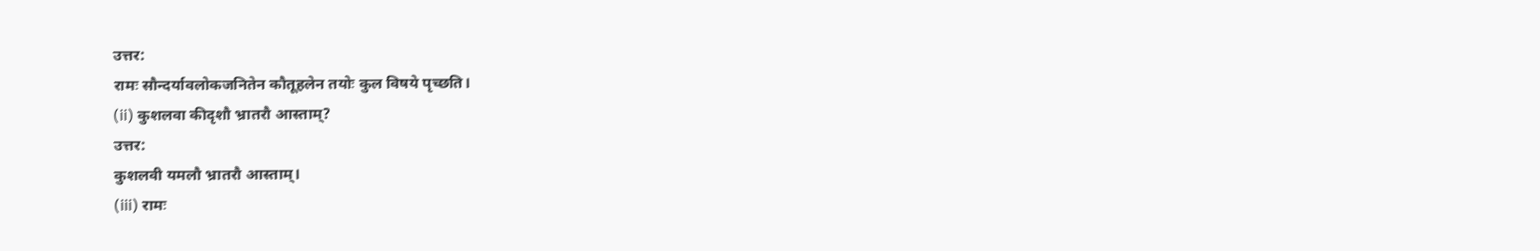उत्तर:
रामः सौन्दर्यावलोकजनितेन कौतूहलेन तयोः कुल विषये पृच्छति।
(ii) कुशलवा कीदृशौ भ्रातरौ आस्ताम्?
उत्तर:
कुशलवी यमलौ भ्रातरौ आस्ताम्।
(iii) रामः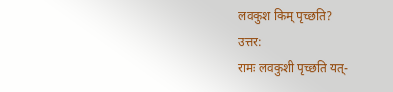लवकुश किम् पृच्छति?
उत्तर:
रामः लवकुशी पृच्छति यत्-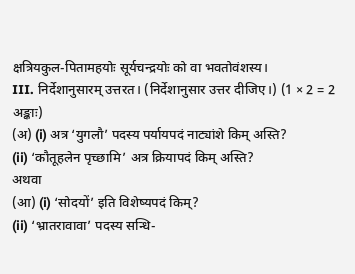क्षत्रियकुल-पितामहयोः सूर्यचन्द्रयोः को वा भवतोवंशस्य।
III. निर्देशानुसारम् उत्तरत। (निर्देशानुसार उत्तर दीजिए।) (1 × 2 = 2 अङ्काः)
(अ) (i) अत्र ‘युगलौ’ पदस्य पर्यायपदं नाट्यांशे किम् अस्ति?
(ii) ‘कौतूहलेन पृच्छामि’ अत्र क्रियापदं किम् अस्ति?
अथवा
(आ) (i) ‘सोदयों’ इति विशेष्यपदं किम्?
(ii) ‘भ्रातरावावा’ पदस्य सन्धि-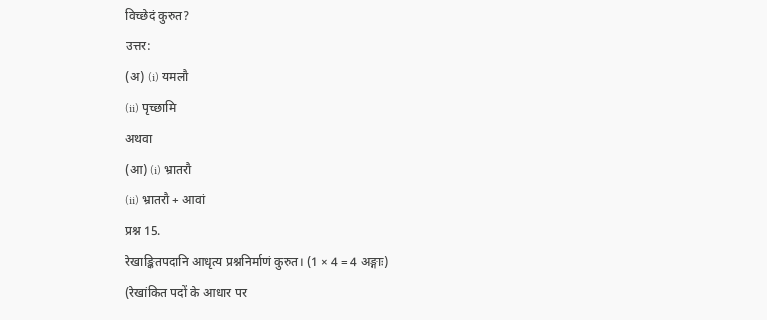विच्छेदं कुरुत?
उत्तर:
(अ) (i) यमलौ
(ii) पृच्छामि
अथवा
(आ) (i) भ्रातरौ
(ii) भ्रातरौ + आवां
प्रश्न 15.
रेखाङ्कितपदानि आधृत्य प्रश्ननिर्माणं कुरुत। (1 × 4 = 4 अङ्गाः)
(रेखांकित पदों के आधार पर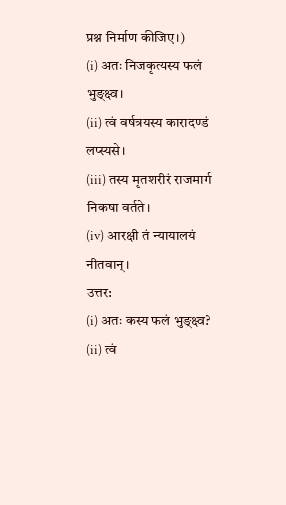प्रश्न निर्माण कीजिए।)
(i) अतः निजकृत्यस्य फलं भुङ्क्ष्व।
(ii) त्वं वर्षत्रयस्य कारादण्डं लप्स्यसे।
(iii) तस्य मृतशरीरं राजमार्ग निकषा वर्तते।
(iv) आरक्षी तं न्यायालयं नीतवान्।
उत्तर:
(i) अतः कस्य फलं भुङ्क्ष्व?
(ii) त्वं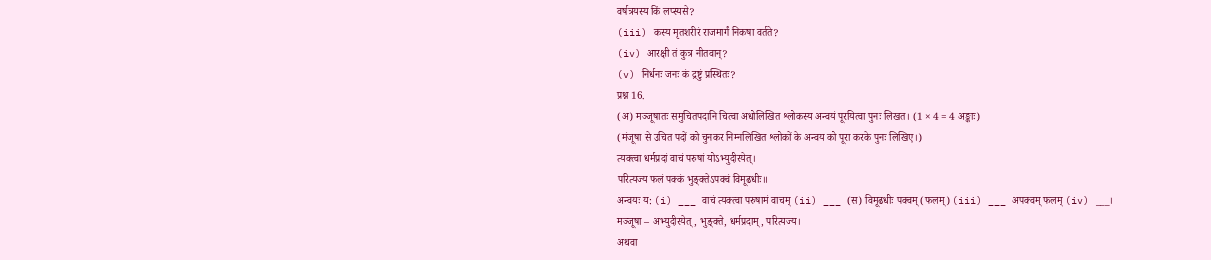वर्षत्रयस्य किं लप्स्यसे?
(iii) कस्य मृतशरीरं राजमार्गं निकषा वर्तते?
(iv) आरक्षी तं कुत्र नीतवान्?
(v) निर्धनः जनः कं द्रष्टुं प्रस्थितः?
प्रश्न 16.
(अ) मञ्जूषातः समुचितपदानि चित्वा अधोलिखित श्लोकस्य अन्वयं पूरयित्वा पुनः लिखत। (1 × 4 = 4 अङ्काः)
(मंजूषा से उचित पदों को चुनकर निम्नलिखित श्लोकों के अन्वय को पूरा करके पुनः लिखिए।)
त्यक्त्वा धर्मप्रदां वाचं परुषां योऽभ्युदीरयेत्।
परित्यज्य फलं पक्कं भुङ्क्तेऽपक्वं विमूढधीः॥
अन्वयः य: (i) ___ वाचं त्यक्त्वा परुषामं वाचम् (ii) ___ (स) विमूढधीः पक्वम् (फलम्) (iii) ___ अपक्वम् फलम् (iv) ___।
मञ्जूषा – अभ्युदीरयेत्, भुङ्क्ते, धर्मप्रदाम्, परित्यज्य।
अथवा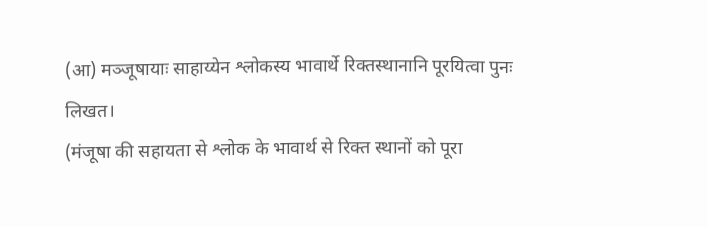(आ) मञ्जूषायाः साहाय्येन श्लोकस्य भावार्थे रिक्तस्थानानि पूरयित्वा पुनः लिखत।
(मंजूषा की सहायता से श्लोक के भावार्थ से रिक्त स्थानों को पूरा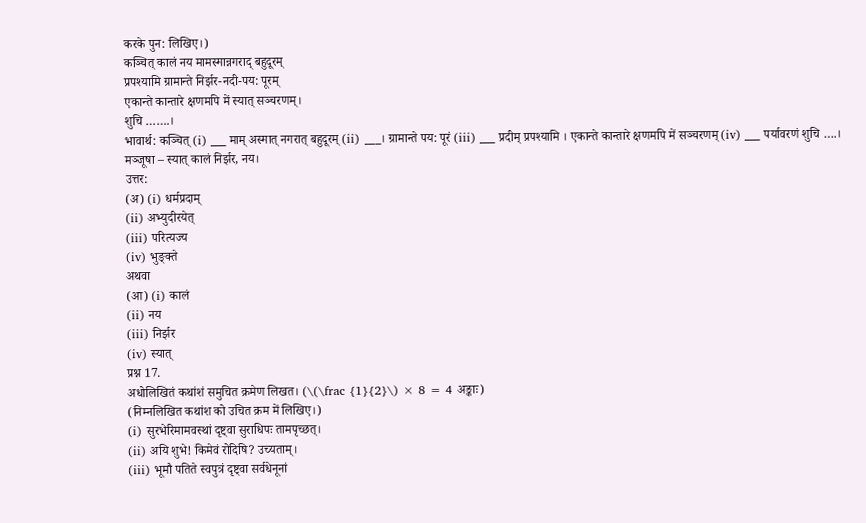करके पुन: लिखिए।)
कञ्चित् कालं नय मामस्मान्नगराद् बहुदूरम्
प्रपश्यामि ग्रामान्ते निर्झर-नदी-पय: पूरम्
एकान्ते कान्तारे क्षणमपि में स्यात् सञ्चरणम्।
शुचि …….।
भावार्थ: कञ्चित् (i) ___ माम् अस्मात् नगरात् बहुदूरम् (ii) ___। ग्रामान्ते पय: पूरं (iii) ___ प्रदीम् प्रपश्यामि । एकान्ते कान्तारे क्षणमपि में सञ्चरणम् (iv) ___ पर्यावरणं शुचि ….।
मञ्जूषा – स्यात् कालं निर्झर, नय।
उत्तर:
(अ) (i) धर्मप्रदाम्
(ii) अभ्युदीरयेत्
(iii) परित्यज्य
(iv) भुङ्क्ते
अथवा
(आ) (i) कालं
(ii) नय
(iii) निर्झर
(iv) स्यात्
प्रश्न 17.
अधोलिखितं कथांशं समुचित क्रमेण लिखत। (\(\frac {1}{2}\) × 8 = 4 अङ्काः)
(निम्नलिखित कथांश को उचित क्रम में लिखिए।)
(i) सुरभेरिमामवस्थां दृष्ट्वा सुराधिपः तामपृच्छत्।
(ii) अयि शुभे! किमेवं रोदिषि? उच्यताम्।
(iii) भूमौ पतिते स्वपुत्रं दृष्ट्वा सर्वधेनूनां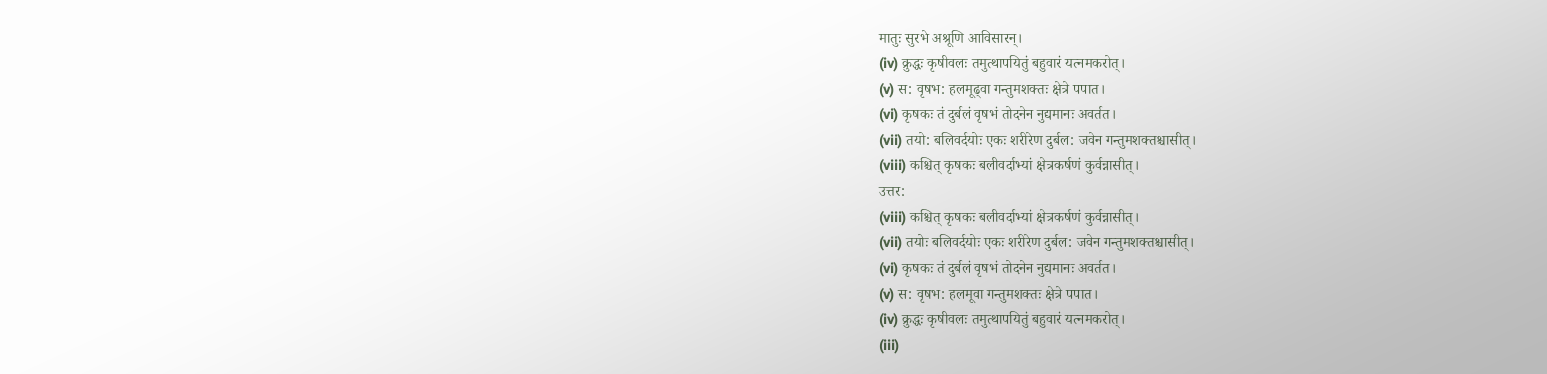मातुः सुरभे अश्रूणि आविसारन्।
(iv) क्रुद्धः कृषीवलः तमुत्थापयितुं बहुवारं यत्नमकरोत्।
(v) स: वृषभ: हलमूढ्वा गन्तुमशक्तः क्षेत्रे पपात।
(vi) कृषकः तं दुर्बलं वृषभं तोदनेन नुद्यमानः अवर्तत।
(vii) तयो: बलिवर्दयोः एकः शरीरेण दुर्बल: जवेन गन्तुमशक्तश्चासीत्।
(viii) कश्चित् कृषकः बलीवर्दाभ्यां क्षेत्रकर्षणं कुर्वन्नासीत्।
उत्तर:
(viii) कश्चित् कृषकः बलीवर्दाभ्यां क्षेत्रकर्षणं कुर्वन्नासीत्।
(vii) तयोः बलिवर्दयोः एकः शरीरेण दुर्बल: जवेन गन्तुमशक्तश्चासीत्।
(vi) कृषकः तं दुर्बलं वृषभं तोदनेन नुद्यमानः अवर्तत।
(v) स: वृषभ: हलमूवा गन्तुमशक्तः क्षेत्रे पपात।
(iv) क्रुद्धः कृषीवलः तमुत्थापयितुं बहुवारं यत्नमकरोत्।
(iii)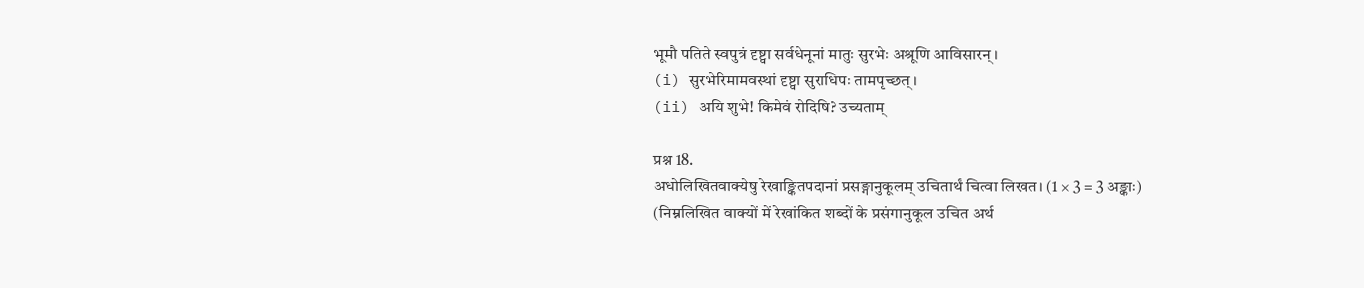भूमौ पतिते स्वपुत्रं दृष्ट्वा सर्वधेनूनां मातुः सुरभेः अश्रूणि आविसारन्।
(i) सुरभेरिमामवस्थां दृष्ट्वा सुराधिपः तामपृच्छत्।
(ii) अयि शुभे! किमेवं रोदिषि? उच्यताम्

प्रश्न 18.
अधोलिखितवाक्येषु रेखाङ्कितपदानां प्रसङ्गानुकूलम् उचितार्थं चित्वा लिखत। (1 × 3 = 3 अङ्काः)
(निम्नलिखित वाक्यों में रेखांकित शब्दों के प्रसंगानुकूल उचित अर्थ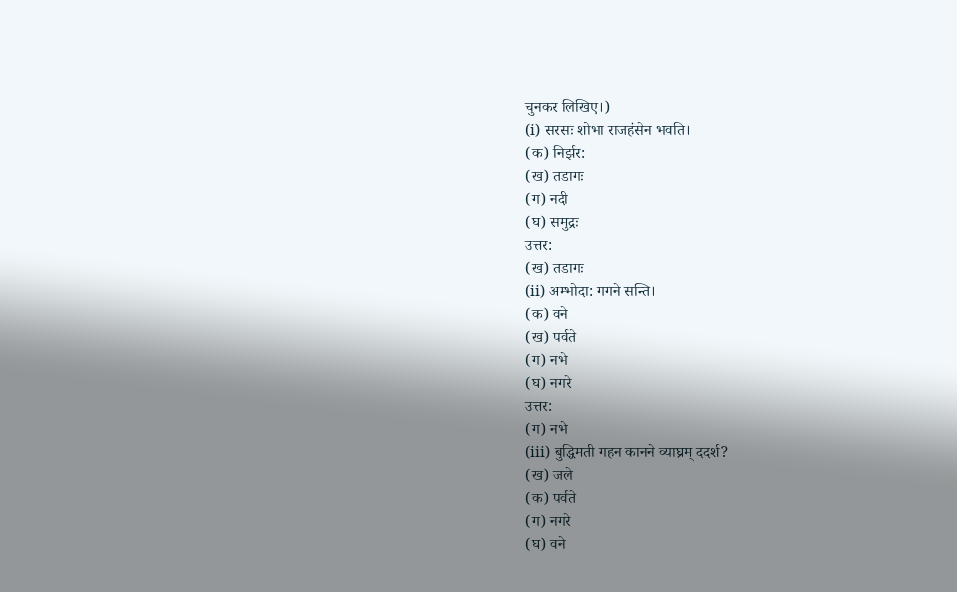चुनकर लिखिए।)
(i) सरसः शोभा राजहंसेन भवति।
(क) निर्झर:
(ख) तडागः
(ग) नदी
(घ) समुद्रः
उत्तर:
(ख) तडागः
(ii) अम्भोदा: गगने सन्ति।
(क) वने
(ख) पर्वते
(ग) नभे
(घ) नगरे
उत्तर:
(ग) नभे
(iii) बुद्धिमती गहन कानने व्याघ्रम् ददर्श?
(ख) जले
(क) पर्वते
(ग) नगरे
(घ) वने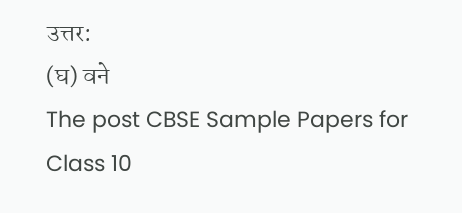उत्तर:
(घ) वने
The post CBSE Sample Papers for Class 10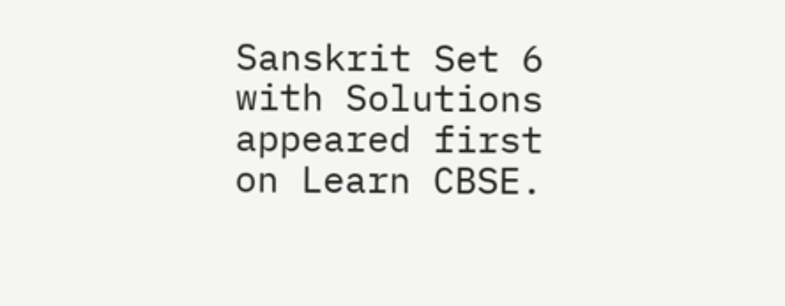Sanskrit Set 6 with Solutions appeared first on Learn CBSE.